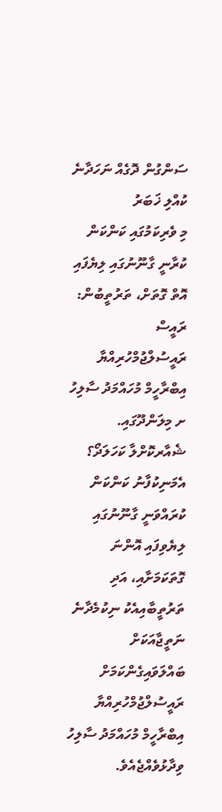ސަންގުން ދޮގެއް ނަހަދާނެ
ކުއްލި ޚަބަރު
މި ވެރިކަމުގައި ކަންކަން ކުރާނީ ގާނޫނުގައި ލިޔެފައި އޮތް ގޮތަށް، ތަރުތީބުން: ރައީސް
ރައީސުލްޖުމްހުރިއްޔާ އިބްރާހީމް މުހައްމަދު ސާލިހު ށ މިލަންދޫގައި.
ޝެއާރކޮށްލާ ކަހަލަދޯ؟
އެމަނިކުފާނު ކަންކަން ކުރައްވަނީ ގާނޫނުގައި ލިޔެވިފައި އޮންނަ ގޮތަކަމަށާއި، އަދި ތަރުތީބާއިއެކު ނިކުމެދާނެ ނަތީޖާއަކަށް ބައްލަވައިގެންކަމަށް ރައީސުލްޖުމްހުރިއްޔާ އިބްރާހީމް މުހައްމަދު ސާލިހު ވިދާޅުވެއްޖެއެވެ.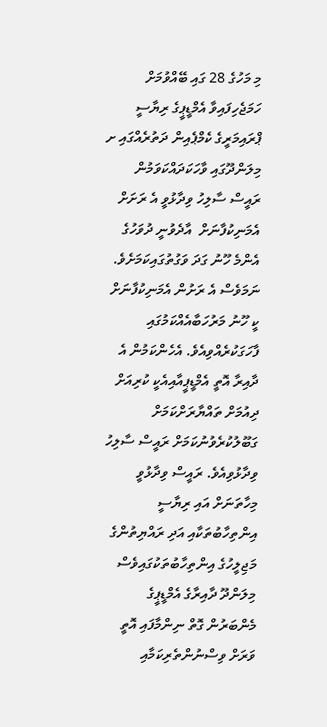މި މަހުގެ 28 ގައި ބޭއްވުމަށް ހަމަޖެހިފައިވާ އެމްޑީޕީގެ ރިޔާސީ ޕްރައިމަރީގެ ކެމްޕެއިން ދަތުރެއްގައި ށ މިލަންދޫގައި ވާހަކަދައްކަވަމުން ރައީސް ސާލިހު ވިދާޅުވީ އެ ރަށަށް އެމަނިކުފާނަށް  އާދެވުނީ ދުވަހުގެ އެންމެ ހޫނު ގަދަ ވަގުތުގައިކަމަށެވެ.
ނަމަވެސް އެ ރަށުން އެމަނިކުފާނަށް ކީ ހޫނު މަރުހަބާއެއްކަމުގައި ފާހަގަކުރެއްވިއެވެ. އެހެންކަމުން އެ ދާއިރާ އޮތީ އެމްޑީޕީއާއިއެކީ ކުރިއަށް ދިއުމަށް ތައްޔާރަށްކަމަށް ގަބޫލުކުރެވުނުކަމަށް ރައީސް ސާލިހު ވިދާޅުވިއެވެ. ރައީސް ވިދާޅުވީ މިހާތަނަށް އައި ރިޔާސީ އިންތިހާބުތަކާއި އަދި ރައްޔިތުންގެ މަޖިލީހުގެ އިންތިހާބުތަކުގައިވެސް މިލަންދޫ ދާއިރާގެ އެމްޑީޕީގެ މެންބަރުން ގޮތް ނިންމާފައި އޮތީ ވަރަށް ވިސްނުންތެރިކަމާއި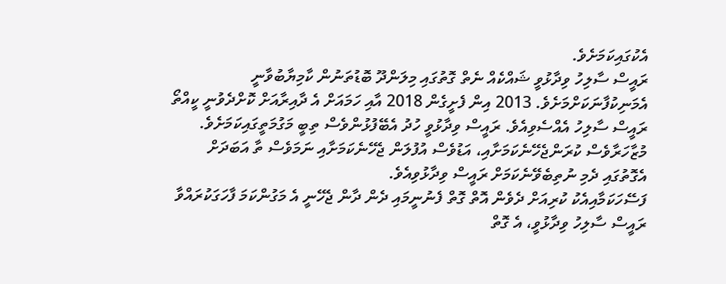އެކުގައިކަމަށެވެ.
ރައީސް ސާލިހު ވިދާޅުވީ ޝައްކެއް ނެތް ގޮތުގައި މިލަންދޫ ބޮޑުތަނުން ކާމިޔާބުވާނީ އެމަނިކުފާނަކަށްމަށެވެ. 2013 އިން ފެށީގެން 2018 އާއި ހަމައަށް އެ ދާއިރާއަށް ކޮށްދެވުނީ ކީއްތޯ ރައީސް ސާލިހު އެއްސެވިއެވެ. ރައީސް ވިދާޅުވީ ހުދު އެބޭފުޅުންވެސް ތިބީ މަގުމަތީގައިކަމަށެވެ. މުޒާހަރާވެސް ކުރަންޖެހޭނެކަމަށާއި، އަޑުވެސް އުފުލަން ޖެހޭނެކަމަށާއި ނަމަވެސް ތާ އަބަދަށް އެގޮތުގައި ދެމި ނުތިބެވޭނެކަމަށް ރައީސް ވިދާޅުވިއެވެ.
ފަސޭހަކަމާއިއެކު ކުރިއަށް ދެވެން އޮތް ގޮތް ފެނުނީމައި ދެން ދާން ޖެހޭނީ އެ މަގުންކަމަ ފާހަގަކުރައްވާ ރައީސް ސާލިހު ވިދާޅުވީ، އެ ގޮތް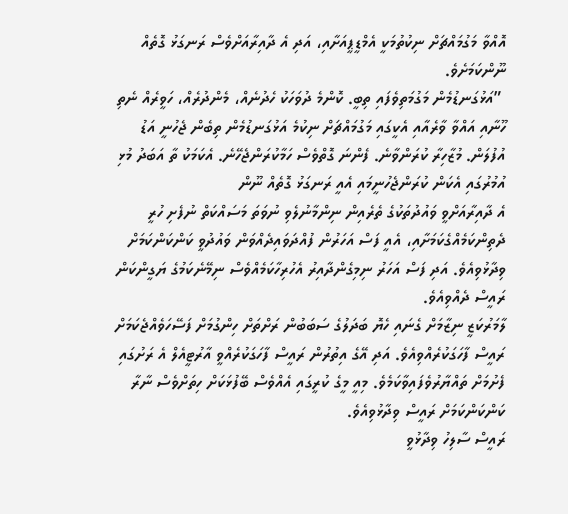އޮއްވާ މަގުމައްޗަށް ނިކުތުމަކީ އެމްޑީޕީއަށާއި، އަދި އެ ދާއިރާއަށްވެސް ރަނގަޅު ގޮތެއް ނޫންކަމަށެވެ.
 ”އަޅުގަނޑުމެން މަގުމަތިވެފައި ތިބީ. ކޮންމެ ދުވަހަކު ހެދުނެއް، މެންދުރެއް، ހަވީރެއް ނެތި ހޫނާއި އައްވާ ވާރެއާއި އެކީގައި މަގުމައްޗަށް ނިކުމެ އަޅުގަނޑުމެން ތިބެން ޖެހުނީ އަޑު އުފުލަން. މުޒާހިރާ ކުރަންވާނެ. ފެންނަ ގޮތްވެސް ހަމާކުރަންޖެހޭނެ. އެކަމަކު ތާ އަބަދު މުޅި އުމުރުގައި އެކަން ކުރަންޖެހުނީމައި އެއީ ރަނގަޅު ގޮތެއް ނޫން
އެ ދާއިރާއަށްވީ ވައުދުތަކުގެ ތެރެއިން ނިންމާނުލެވި ނުވަތަ މަސައްކަތް ނުފެށި ހުރީ ދެތިންކަމެއްގެކަމަށާއި، އެއީ ފަސް އަހަރުން ފުއްދަވައިދެއްވަން ވައުދުވީ ކަންކަންކަމަށް ވިދާޅުވިއެވެ. އަދި ފަސް އަހަރު ނިމިގެންދާއިރު އެހުރިހާކަމެއްވެސް ނިމޭނެކަމުގެ ޔަގީންކަން ރައީސް ދެއްވިއެވެ.
ލާމަރުކަޒީ ނިޒާމަށް ގެނައި ހެޔޮ ބަދަލުގެ ސަބަބުން ރަށްތަށް ހިންގުމަށް ފަސޭހަވެއްޖެކަމަށް ރައީސް ފާހަގަކުރެއްވިއެވެ. އަދި އޭގެ އިތުރުން ރައީސް ފާހަގަކުރެއްވީ އާރުޓީއެލް އެ ރަށުގައި ފެށުމަށް ތައްޔާރުވެފައިވާކަމެވެ. މިއީ މީގެ ކުރީގައި އެއްވެސް ބޭފުޅަކަށް ހިތަށްވެސް ނާރާ ކަންކަންކަމަށް ރައީސް ވިދާޅުވިއެވެ.
ރައީސް ސާލިހު ވިދާޅުވީ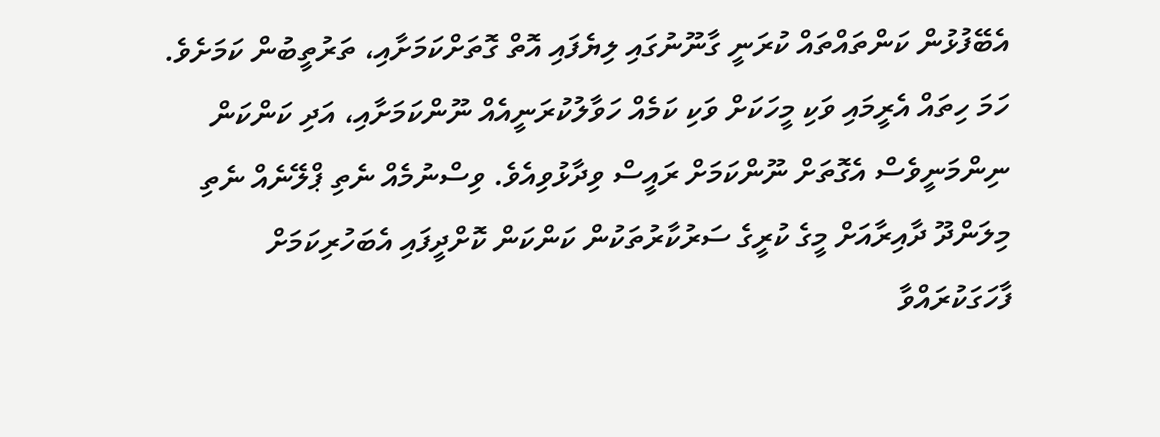އެބޭފުޅުން ކަންތައްތައް ކުރަނީ ގާނޫނުގައި ލިޔެފައި އޮތް ގޮތަށްކަމަށާއި، ތަރުތީބުން ކަމަށެވެ. ހަމަ ހިތައް އެރީމައި ވަކި މީހަކަށް ވަކި ކަމެއް ހަވާލުކުރަނީއެއް ނޫންކަމަށާއި، އަދި ކަންކަން ނިންމަނީވެސް އެގޮތަށް ނޫންކަމަށް ރައީސް ވިދާޅުވިއެވެ. ވިސްނުމެއް ނެތި ޕްލޭނެއް ނެތި މިލަންދޫ ދާއިރާއަށް މީގެ ކުރީގެ ސަރުކާރުތަކުން ކަންކަން ކޮށްދީފައި އެބަހުރިކަމަށް ފާހަގަކުރައްވާ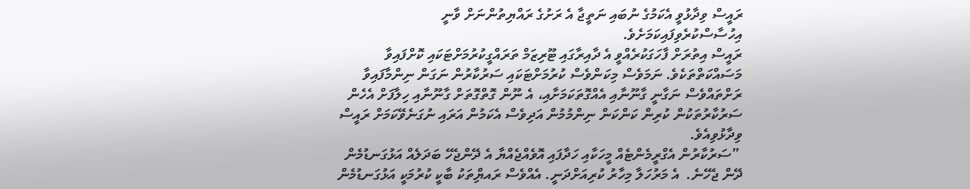ރައީސް ވިދާޅުވީ އެކަމުގެ ނުބައި ނަތީޖާ އެ ރަށުގެ ރައްޔިތުންނަށް ވާނީ އިހުސާސްކުރެވިފައިކަމަށެވެ.
ރައީސް އިތުރަށް ފާހަގަކުރެއްވީ އެ ދާއިރާގައި ޓޫރިޒަމް ތަރައްގީކުރުމަށްޓަކައި ކޮށްފައިވާ މަސައްކަތްތަކެވެ. ނަމަވެސް މިކަންވެސް ކުރުމަށްޓަކައި ސަރުކާރުން ނަގަން ނިންމާފައިވާ ރަށްތައްވެސް ނަގާނީ ގާނޫނާއި އެއްގޮތަކަމަށާއި، އެ ނޫން ގޮތްގޮތަށް ގާނޫނާއި ހިލާފަށް އެހެން ސަރުކާރުތަކުން ކުރިން ކަންކަން ނިންމުމުން އަދިވެސް އެކަމުން އަރައި ނުގަނެވޭކަމަށް ރައީސް ވިދާޅުވިއެވެ.
 ”ސަރުކާރުން އެގްރީމެންޓެއް މީހަކާއި ހަދާފައި އޮވެއްޖެއްޔާ އެ ދޭންޖެހޭ ބަދަލެއް އަޅުގަނޑުމެން ދޭން ޖެހޭނެ.  އެ މަރުހަލާ މިހާރު ކުރިއަށްދަނީ. އެއްވެސް ރައޔްިތަކު ބާކީ ކުރުމަކީ އަޅުގަނޑުމެން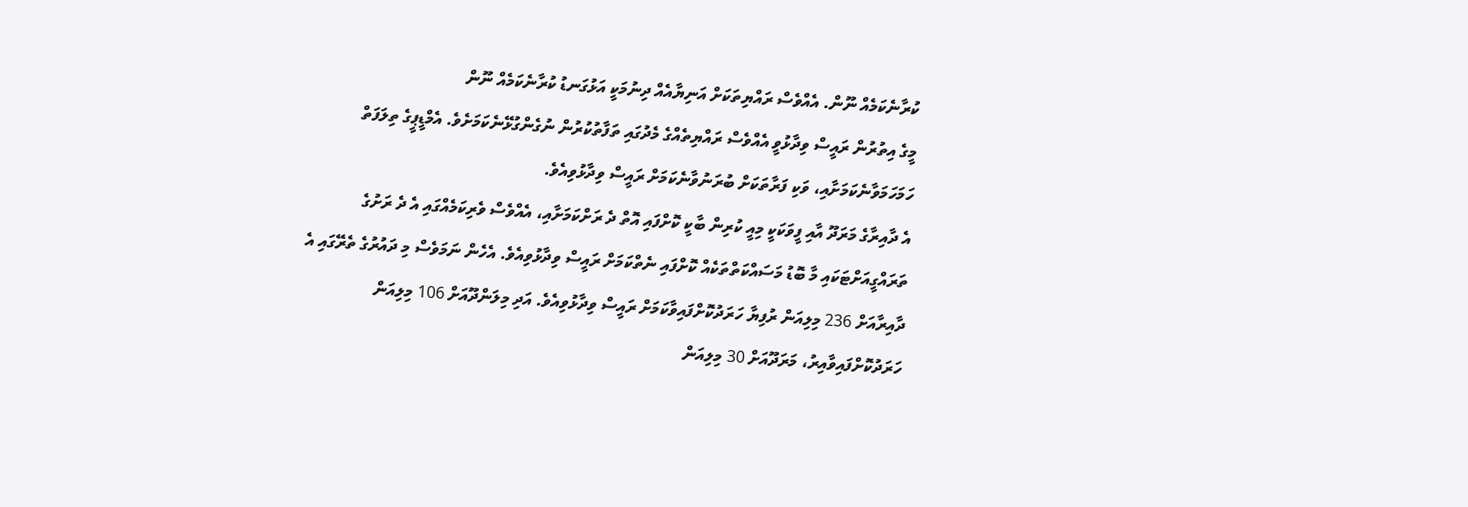ކުރާނެކަމެއް ނޫން. އެއްވެސް ރައްޔިތަކަށް އަނިޔާއެއް ދިނުމަކީ އަޅުގަނޑު ކުރާނެކަމެއް ނޫން
މީގެ އިތުރުން ރައީސް ވިދާޅުވީ އެއްވެސް ރައްޔިތެއްގެ މެދުގައި ތަފާތުކުރުން ނުގެންގުޅޭނެކަމަށެވެ. އެމްޑީޕީގެ ތިލަފަތް ހަމަހަމަވާނެކަމަށާއި، ވަކި ފަރާތަކަށް ބުރަނުވާނެކަމަށް ރައީސް ވިދާޅުވިއެވެ.
އެ ދާއިރާގެ މަރަދޫ އާއި ފީވަކަކީ މިއީ ކުރިން ބާކީ ކޮށްފައި އޮތް ދެ ރަށްކަމަށާއި، އެއްވެސް ވެރިކަމެއްގައި އެ ދެ ރަށުގެ ތަރައްގީއަށްޓަކައި މާ ބޮޑު މަސައްކަތްތަކެއް ކޮށްފައި ނެތްކަމަށް ރައީސް ވިދާޅުވިއެވެ. އެހެން ނަމަވެސް މި ދައުރުގެ ތެރޭގައި އެ ދާއިރާއަށް 236 މިލިއަން ރުފިޔާ ހަރަދުކޮށްފައިވާކަމަށް ރައީސް ވިދާޅުވިއެވެ. އަދި މިލަންދޫއަށް 106 މިލިއަން ހަރަދުކޮށްފައިވާއިރު، މަރަދޫއަށް 30 މިލިއަން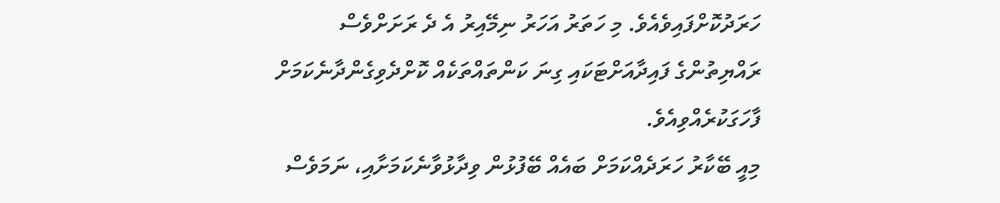ހަރަދުކޮށްފައިވެއެވެ. މި ހަތަރު އަހަރު ނިމޭއިރު އެ ދެ ރަށަށްވެސް ރައްޔިތުންގެ ފައިދާއަށްޓަކައި ގިނަ ކަންތައްތަކެއް ކޮށްދެވިގެންދާނެކަމަށް ފާހަގަކުރެއްވިއެވެ.
މިއީ ބޭކާރު ހަރަދެއްކަމަށް ބައެއް ބޭފުޅުން ވިދާޅުވާނެކަމަށާއި، ނަމަވެސް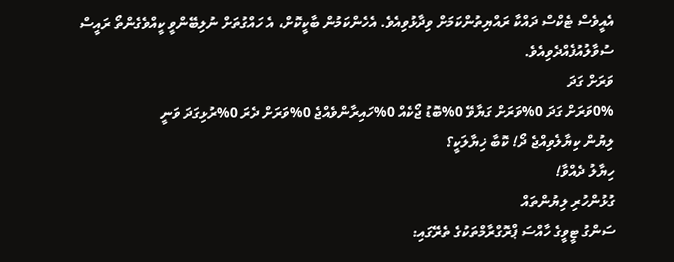އެއީވެސް ޓެކްސް ދައްކާ ރައްޔިތުންކަމަށް ވިދާޅުވިއެވެ. އެހެންކަމުން ބާކީކޮށް، އެ ހައްގުތަށް ނުލިބޭންވީ ކީއްވެގެންތޯ ރައީސް ސުވާލުއުފެއްދެވިއެވެ.
ވަރަށް ގަދަ
0%ވަރަށް ގަދަ 0%ވަރަށް ގަޔާވޭ 0%ބޮޑު ޖޯކެއް 0%ހައިރާންވެއްޖެ 0%ވަރަށް ދެރަ 0%ރުޅިގަދަ ވަނީ
ލިޔުން ކިޔާލެވިއްޖެ ދޯ! ކޮބާ ޚިޔާލަކީ؟
ހިޔާލު ދެއްވާ!
ގުޅުންހުރި ލިޔުންތައް
ސަންގު ޓީވީގެ ހާއްސަ ޕްރޮގްރާމްތަކުގެ ތެރޭގައި: